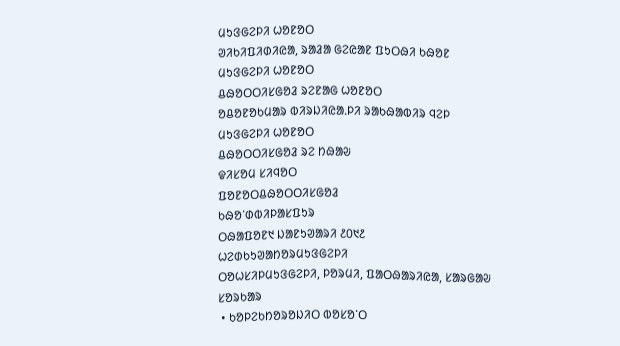ᱢᱩᱝᱜᱮᱞᱤ ᱦᱚᱱᱚᱛ
ᱣᱤᱠᱤᱯᱤᱰᱤᱭᱟ, ᱨᱟᱲᱟ ᱜᱮᱭᱟᱱ ᱯᱩᱛᱷᱤ ᱠᱷᱚᱱ
ᱢᱩᱝᱜᱮᱞᱤ ᱦᱚᱱᱚᱛ
ᱪᱷᱚᱛᱛᱤᱥᱜᱚᱲ ᱨᱮᱱᱟᱜ ᱦᱚᱱᱚᱛ
ᱚᱪᱚᱱᱚᱠᱢᱟᱨ ᱵᱤᱨᱡᱤᱭᱟᱹᱞᱤ ᱨᱟᱠᱷᱟᱵᱤᱨ ᱧᱮᱞ
ᱢᱩᱝᱜᱮᱞᱤ ᱦᱚᱱᱚᱛ
ᱪᱷᱚᱛᱛᱤᱥᱜᱚᱲ ᱨᱮ ᱴᱷᱟᱶ
ᱫᱤᱥᱚᱢ ᱥᱤᱧᱚᱛ
ᱯᱚᱱᱚᱛᱪᱷᱚᱛᱛᱤᱥᱜᱚᱲ
ᱠᱷᱚᱸᱰᱵᱤᱞᱟᱥᱯᱩᱨ
ᱛᱷᱟᱯᱚᱱ᱑ ᱡᱟᱱᱩᱣᱟᱨᱤ ᱒᱐᱑᱒
ᱦᱮᱰᱠᱩᱣᱟᱴᱚᱨᱢᱩᱝᱜᱮᱞᱤ
ᱛᱚᱦᱥᱤᱞᱢᱩᱝᱜᱮᱞᱤ, ᱞᱚᱨᱢᱤ, ᱯᱟᱛᱷᱟᱨᱤᱭᱟ, ᱥᱟᱨᱜᱟᱶ
ᱥᱚᱨᱠᱟᱨ
 • ᱠᱚᱞᱮᱠᱴᱚᱨᱚᱡᱤᱛ ᱵᱚᱥᱚᱸᱛ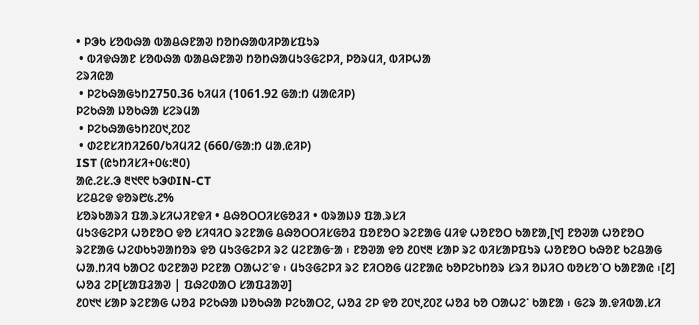• ᱞᱳᱠ ᱥᱚᱵᱷᱟ ᱵᱟᱪᱷᱱᱟᱣ ᱴᱚᱴᱷᱟᱵᱤᱞᱟᱥᱯᱩᱨ
 • ᱵᱤᱫᱷᱟᱱ ᱥᱚᱵᱷᱟ ᱵᱟᱪᱷᱱᱟᱣ ᱴᱚᱴᱷᱟᱢᱩᱝᱜᱮᱞᱤ, ᱞᱚᱨᱢᱤ, ᱵᱤᱞᱦᱟ
ᱮᱨᱤᱭᱟ
 • ᱞᱮᱠᱷᱟᱜᱩᱴ2750.36 ᱠᱤᱢᱤ (1061.92 ᱜᱟᱺᱴ ᱢᱟᱭᱤᱞ)
ᱞᱮᱠᱷᱟ ᱡᱚᱠᱷᱟ ᱥᱮᱨᱢᱟ
 • ᱞᱮᱠᱷᱟᱜᱩᱴ᱗᱐᱑,᱗᱐᱗
 • ᱰᱮᱱᱥᱤᱴᱤ260/ᱠᱤᱢᱤ2 (660/ᱜᱟᱺᱴ ᱢᱟᱹᱭᱤᱞ)
IST (ᱭᱩᱴᱤᱥᱤ+᱐᱕:᱓᱐)
ᱟᱭ.ᱮᱥ.ᱳ ᱓᱑᱖᱖ ᱠᱳᱰIN-CT
ᱥᱮᱪᱮᱫ ᱫᱚᱨ᱘᱕.᱗%
ᱥᱚᱨᱠᱟᱨᱤ ᱯᱟᱹᱨᱥᱤᱦᱤᱱᱫᱤ • ᱪᱷᱚᱛᱛᱤᱥᱜᱚᱲᱤ • ᱵᱨᱟᱡᱽ ᱯᱟᱹᱨᱥᱤ
ᱢᱩᱝᱜᱮᱞᱤ ᱦᱚᱱᱚᱛ ᱫᱚ ᱥᱤᱧᱤᱛ ᱨᱮᱱᱟᱜ ᱪᱷᱚᱛᱛᱤᱥᱜᱚᱲ ᱯᱚᱱᱚᱛ ᱨᱮᱱᱟᱜ ᱢᱤᱫ ᱦᱚᱱᱚᱛ ᱠᱟᱱᱟ,[᱑] ᱱᱚᱣᱟ ᱦᱚᱱᱚᱛ ᱨᱮᱱᱟᱜ ᱦᱮᱰᱠᱩᱣᱟᱴᱚᱨ ᱫᱚ ᱢᱩᱝᱜᱮᱞᱤ ᱨᱮ ᱢᱮᱱᱟᱜᱼᱟ ᱾ ᱱᱚᱣᱟ ᱫᱚ ᱒᱐᱑᱓ ᱥᱟᱞ ᱨᱮ ᱵᱤᱥᱟᱞᱯᱩᱨ ᱦᱚᱱᱚᱛ ᱠᱷᱚᱱ ᱠᱮᱪᱟᱜ ᱦᱟᱹᱴᱤᱧ ᱠᱟᱛᱮ ᱵᱮᱱᱟᱣ ᱞᱮᱱᱟ ᱛᱟᱦᱮᱸᱫ ᱾ ᱢᱩᱝᱜᱮᱞᱤ ᱨᱮ ᱱᱤᱛᱚᱜ ᱢᱮᱱᱟᱭ ᱠᱚᱞᱮᱠᱴᱚᱨ ᱥᱨᱤ ᱚᱡᱤᱛ ᱵᱚᱥᱚᱸᱛ ᱠᱟᱱᱟᱭ ᱾[᱒]
ᱦᱚᱲ ᱮᱞ[ᱥᱟᱯᱲᱟᱣ | ᱯᱷᱮᱰᱟᱛ ᱥᱟᱯᱲᱟᱣ]
᱒᱐᱑᱑ ᱥᱟᱞ ᱨᱮᱱᱟᱜ ᱦᱚᱲ ᱞᱮᱠᱷᱟ ᱡᱚᱠᱷᱟ ᱞᱮᱠᱟᱛᱮ, ᱦᱚᱲ ᱮᱞ ᱫᱚ ᱗᱐᱑,᱗᱐᱗ ᱦᱚᱲ ᱠᱚ ᱛᱟᱦᱮᱸ ᱠᱟᱱᱟ ᱾ ᱜᱮᱨ ᱟᱹᱫᱤᱵᱟᱹᱥᱤ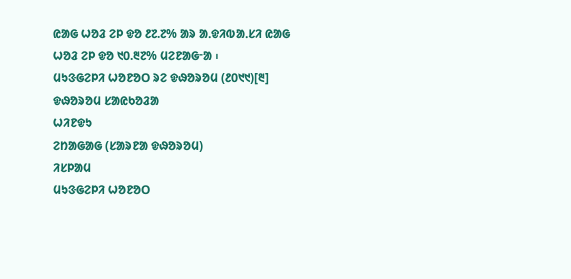ᱭᱟᱜ ᱦᱚᱲ ᱮᱞ ᱫᱚ ᱒᱗.᱗% ᱟᱨ ᱟᱹᱫᱤᱵᱟᱹᱥᱤ ᱭᱟᱜ ᱦᱚᱲ ᱮᱞ ᱫᱚ ᱑᱐.᱓᱗% ᱢᱮᱱᱟᱜᱼᱟ ᱾
ᱢᱩᱝᱜᱮᱞᱤ ᱦᱚᱱᱚᱛ ᱨᱮ ᱫᱷᱚᱨᱚᱢ (᱒᱐᱑᱑)[᱓]
ᱫᱷᱚᱨᱚᱢ ᱥᱟᱭᱠᱚᱲᱟ
ᱦᱤᱱᱫᱩ
ᱮᱴᱟᱜᱟᱜ (ᱥᱟᱨᱱᱟ ᱫᱷᱚᱨᱚᱢ)
ᱤᱥᱞᱟᱢ
ᱢᱩᱝᱜᱮᱞᱤ ᱦᱚᱱᱚᱛ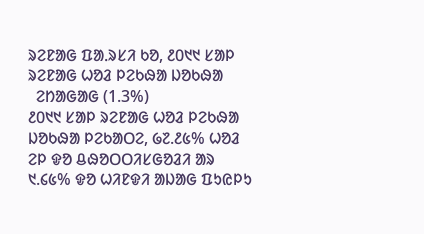ᱨᱮᱱᱟᱜ ᱯᱟᱹᱨᱥᱤ ᱠᱚ, ᱒᱐᱑᱑ ᱥᱟᱞ ᱨᱮᱱᱟᱜ ᱦᱚᱲ ᱞᱮᱠᱷᱟ ᱡᱚᱠᱷᱟ
  ᱮᱴᱟᱜᱟᱜ (1.3%)
᱒᱐᱑᱑ ᱥᱟᱞ ᱨᱮᱱᱟᱜ ᱦᱚᱲ ᱞᱮᱠᱷᱟ ᱡᱚᱠᱷᱟ ᱞᱮᱠᱟᱛᱮ, ᱙᱗.᱒᱕% ᱦᱚᱲ ᱮᱞ ᱫᱚ ᱪᱷᱚᱛᱛᱤᱥᱜᱚᱲᱤ ᱟᱨ ᱑.᱔᱕% ᱫᱚ ᱦᱤᱱᱫᱤ ᱟᱡᱟᱜ ᱯᱩᱭᱞᱩ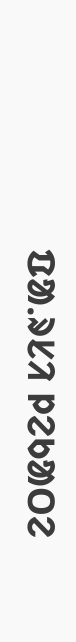ᱯᱟᱹᱨᱥᱤ ᱞᱮᱠᱟᱛᱮ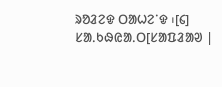ᱨᱚᱲᱮᱫ ᱛᱟᱦᱮᱸᱫ ᱾[᱔]
ᱥᱟᱹᱠᱷᱭᱟᱹᱛ[ᱥᱟᱯᱲᱟᱣ |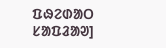ᱯᱷᱮᱰᱟᱛ ᱥᱟᱯᱲᱟᱣ]